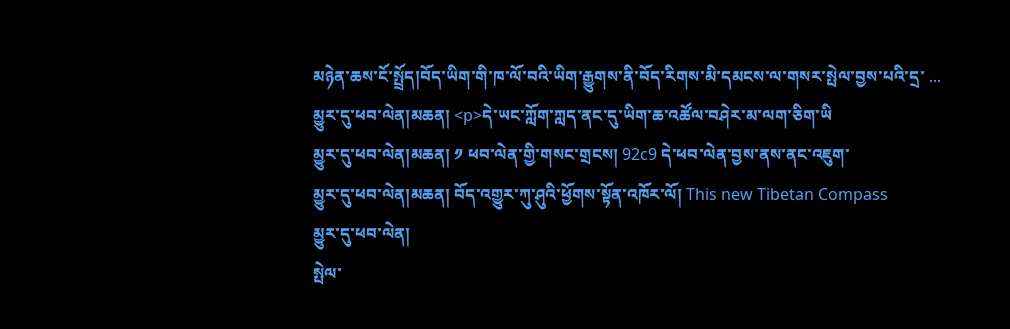མཉེན་ཆས་ངོ་སྤྲོད།བོད་ཡིག་གི་ཁ་ལོ་བའི་ཡིག་རྒྱུགས་ནི་བོད་རིགས་མི་དམངས་ལ་གསར་སྤེལ་བྱས་པའི་དྲ་ ...
མྱུར་དུ་ཕབ་ལེན།མཆན། <p>དེ་ཡང་ཀློག་ཀླད་ནང་དུ་ཡིག་ཆ་འཚོལ་བཤེར་མ་ལག་ཅིག་ཡི
མྱུར་དུ་ཕབ་ལེན།མཆན། ༡ ཕབ་ལེན་གྱི་གསང་གྲངས། 92c9 དེ་ཕབ་ལེན་བྱས་ནས་ནང་འཇུག་
མྱུར་དུ་ཕབ་ལེན།མཆན། བོད་འགྱུར་ཀུ་ཤུའི་ཕྱོགས་སྟོན་འཁོར་ལོ། This new Tibetan Compass
མྱུར་དུ་ཕབ་ལེན།
སྤེལ་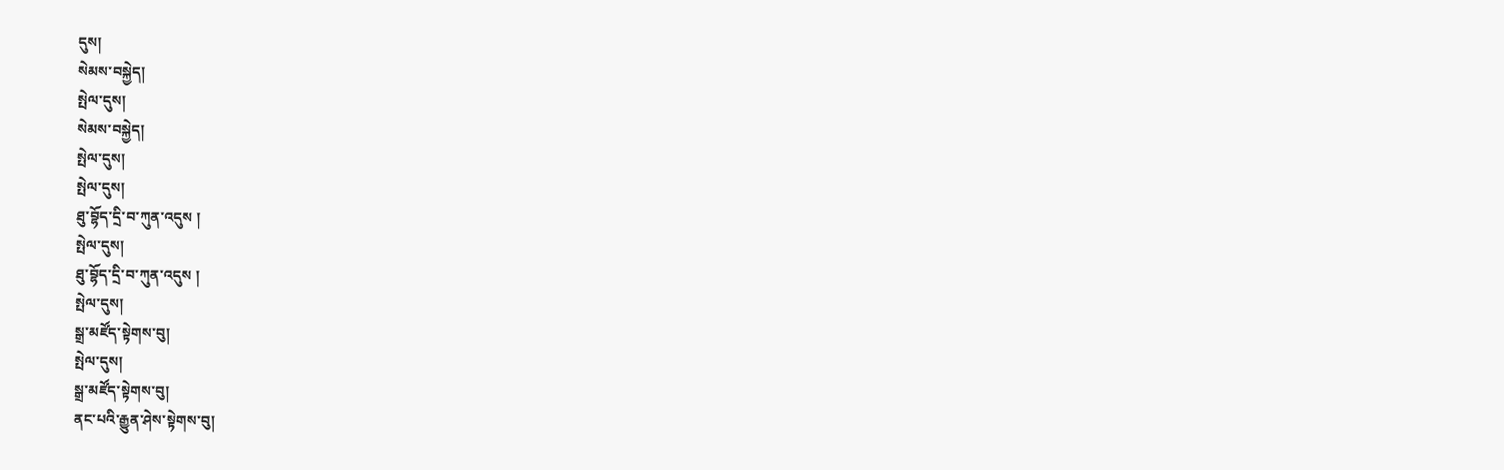དུས།
སེམས་བསྐྱེད།
སྤེལ་དུས།
སེམས་བསྐྱེད།
སྤེལ་དུས།
སྤེལ་དུས།
ཐུ་བྷོད་དྲི་བ་ཀུན་འདུས །
སྤེལ་དུས།
ཐུ་བྷོད་དྲི་བ་ཀུན་འདུས །
སྤེལ་དུས།
སྒྲ་མཛོད་སྟེགས་བུ།
སྤེལ་དུས།
སྒྲ་མཛོད་སྟེགས་བུ།
ནང་པའི་རྒྱུན་ཤེས་སྟེགས་བུ།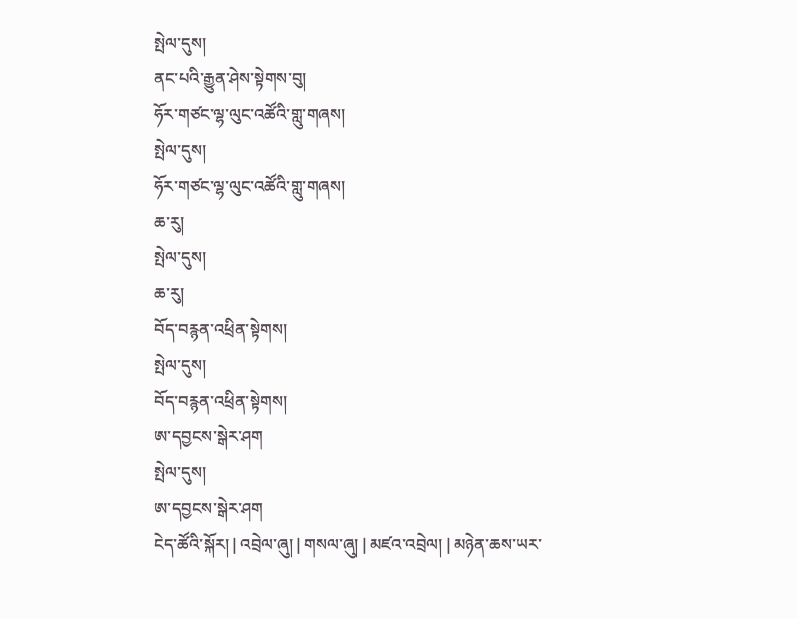སྤེལ་དུས།
ནང་པའི་རྒྱུན་ཤེས་སྟེགས་བུ།
ཧོར་གཙང་ལྷ་ལུང་འཚོའི་གླུ་གཞས།
སྤེལ་དུས།
ཧོར་གཙང་ལྷ་ལུང་འཚོའི་གླུ་གཞས།
ཆ་རུ།
སྤེལ་དུས།
ཆ་རུ།
བོད་བརྙན་འཕྲིན་སྟེགས།
སྤེལ་དུས།
བོད་བརྙན་འཕྲིན་སྟེགས།
ཨ་དབྱངས་སྒེར་ཤག
སྤེལ་དུས།
ཨ་དབྱངས་སྒེར་ཤག
ངེད་ཚོའི་སྐོར། | འབྲེལ་ཞུ། | གསལ་ཞུ། | མཛའ་འབྲེལ། | མཉེན་ཆས་ཡར་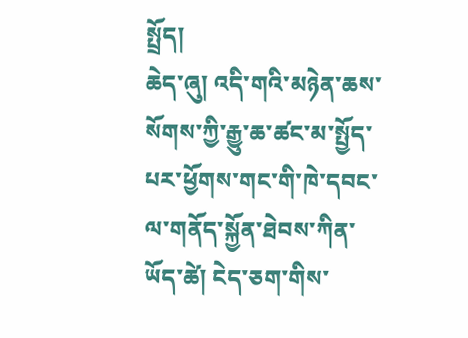སྤྲོད།
ཆེད་ཞུ། འདི་གའི་མཉེན་ཆས་སོགས་ཀྱི་རྒྱུ་ཆ་ཚང་མ་སྤྱོད་པར་ཕྱོགས་གང་གི་ཁེ་དབང་ལ་གནོད་སྐྱོན་ཐེབས་ཀིན་ཡོད་ཚེ། ངེད་ཅག་གིས་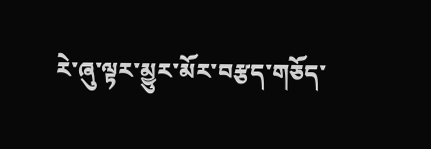རེ་ཞུ་ལྟར་མྱུར་མོར་བརྩད་གཅོད་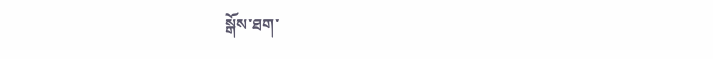སྒོས་ཐག་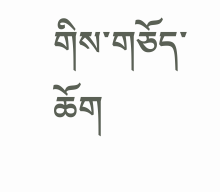གིས་གཅོད་ཆོག